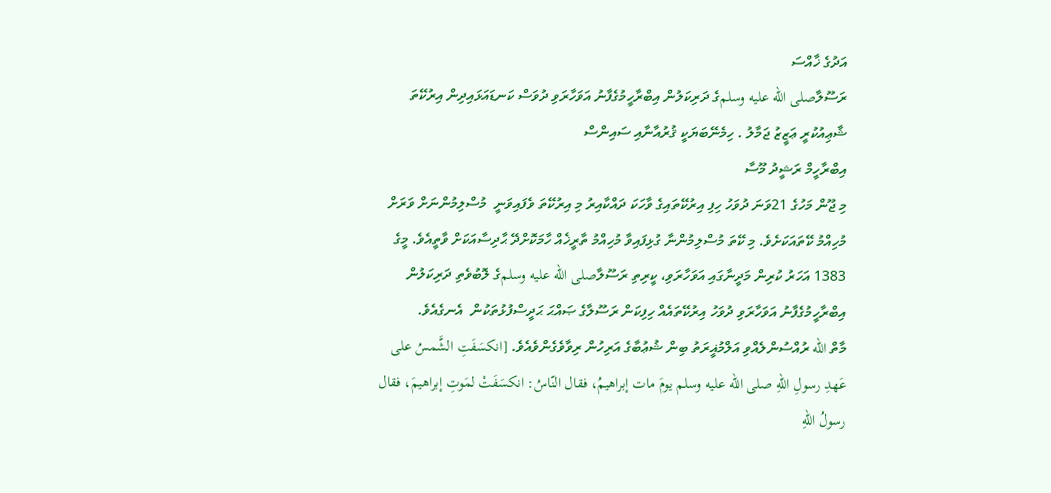އަދުގެ ޚާއްސަ
ރަސޫލާصلى الله عليه وسلمގެ ދަރިކަލުން އިބްރާހީމުގެފާނު އަވަހާރަވި ދުވަސް ކަނޑައަޅައިދިން އިރުކޭތަ
ޝާޢިއުކުރީ ޢަޒީޒު ޖަމާލު . ހިމެނޭބަޔަކީ ޤުރުއާނާއި ސައިންސް
އިބްރާހީމް ރަޝީދު މޫސާ
މި ޖޫން މަހުގެ 21ވަނަ ދުވަހު ހިފި އިރުކޭތައިގެ ވާހަކަ ދައްކާއިރު މި އިރުކޭތަ ވެފައިވަނީ  މުސްލިމުންނަށް ވަރަށް މުހިއްމު ކޭތައަކަށެވެ. މި ކޭތަ މުސްލިމުންނާ ގުޅިފައިވާ މުހިއްމު ތާރީޚެއް ހާމަކޮށްދޭ ޙާދިސާއަކަށް ވާތީއެވެ. މީގެ 1383 އަހަރު ކުރިން މަދީނާގައި އަވަހާރަވި، ކީރިތި ރަސޫލާصلى الله عليه وسلمގެ ލޮބުވެތި ދަރިކަލުން އިބްރާހީމުގެފާނު އަވަހާރަވި ދުވަހު އިރުކޭތައެއް ހިފިކަން ރަސޫލާގެ ޞައްޙަ ޙަދީސްފުޅުތަކުން  އެނގެއެވެ.
މާތް الله ރުއްސުންލެއްވި އަލްމުޣީރަތު ބިން ޝުޢުބާގެ އަރިހުން ރިވާވެގެންވެއެވެ. [انكسَفَتِ الشَّمسُ على عَهدِ رسولِ اللهِ صلى الله عليه وسلم يومَ مات إبراهيمُ، فقال النّاسُ: انكسَفَتْ لمَوتِ إبراهيمَ، فقال رسولُ اللهِ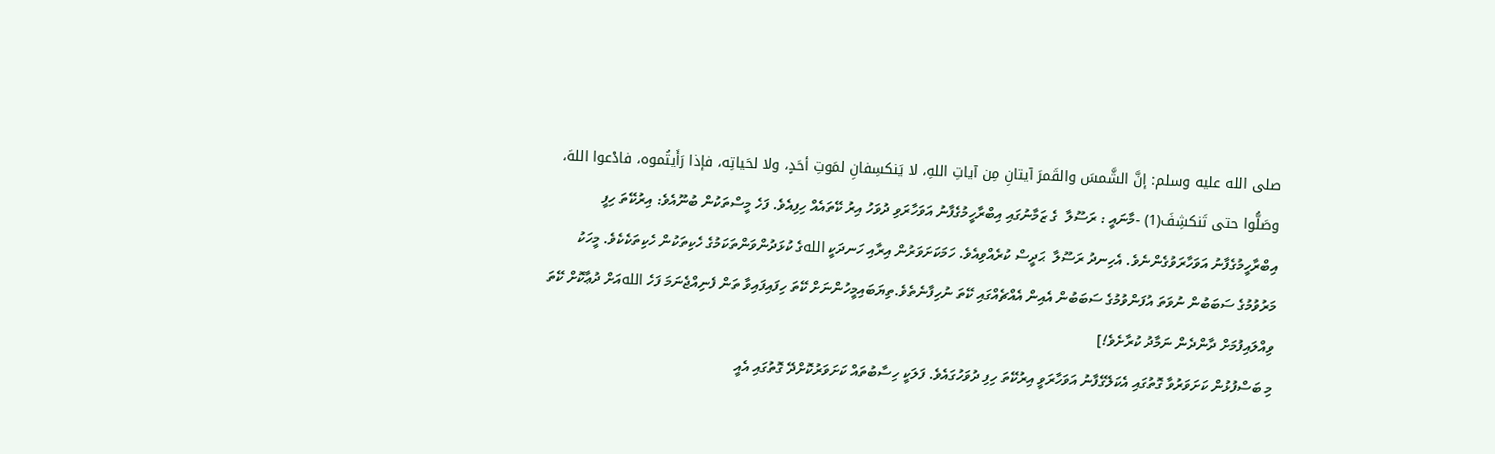صلى الله عليه وسلم: إنَّ الشَّمسَ والقَمرَ آيتانِ مِن آياتِ اللهِ، لا يَنكسِفانِ لمَوتِ أحَدٍ، ولا لحَياتِه، فإذا رَأَيتُموه، فادْعوا اللهَ، وصَلُّوا حتى تَنكشِفَ(1) -މާނައީ : ރަސޫލާ  ގެ ޒަމާނުގައި އިބްރާހީމުގެފާނު އަވަހާރަވި ދުވަހު އިރު ކޭތައެއް ހިފިއެވެ. ފަހެ މީސްތަކުން ބުނޫއެވެ: އިރުކޭތަ ހިފީ އިބްރާހީމުގެފާނު އަވަހާރަވުގެންނެވެ. އެހިނދު ރަސޫލާ  ޙަދީސް ކުރެއްވިއެވެ. ހަމަކަށަވަރުން އިރާއި ހަނދަކީ اللهގެ ކުޅަދުންވަންތަކަމުގެ ހެކިތަކުން ހެކިތަކެކެވެ. މީހަކު މަރުވުމުގެ ސަބަބުން ނުވަތަ އުފަންވުމުގެ ސަބަބުން އެއިން އެއްޗެއްގައި ކޭތަ ނުހިފާނެތެވެ.ތިޔަބައިމީހުންނަށް ކޭތަ ހިފައިފައިވާ ތަން ފެނިއްޖެނަމަ ފަހެ اللهއަށް ދުޢާކޮށް ކޭތަ ވިއްލައިފުމަށް ދާންދެން ނަމާދު ކުރާށެވެ!]
މި ބަސްފުޅުން ކަށަވަރުވާ ގޮތުގައި އެކަލޭގެފާނު އަވަހާރަވީ އިރުކޭތަ ހިފި ދުވަހުގައެވެ. ފަލަކީ ހިސާބުތައް ކަށަވަރުކޮށްދޭ ގޮތުގައި އެއީ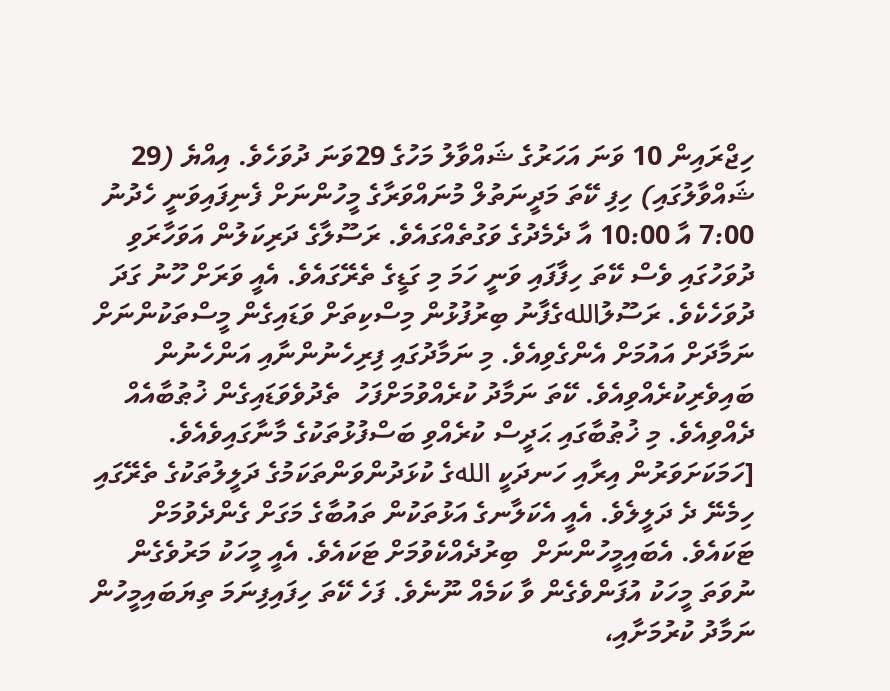ހިޖްރައިން 10 ވަނަ އަހަރުގެ ޝައްވާލު މަހުގެ 29ވަނަ ދުވަހެވެ. އިއްޔެ (29 ޝައްވާލުގައި) ހިފި ކޭތަ މަދީނަތުލް މުނައްވަރާގެ މީހުންނަށް ފެނިފައިވަނީ ހެދުނު 7:00 އާ 10:00 އާ ދެމެދުގެ ވަގުތެއްގައެވެ. ރަސޫލާގެ ދަރިކަލުން އަވަހާރަވި ދުވަހުގައި ވެސް ކޭތަ ހިފާފައި ވަނީ ހަމަ މި ގަޑީގެ ތެރޭގައެވެ. އެއީ ވަރަށް ހޫނު ގަދަ ދުވަހެކެވެ. ރަސޫލުاللهގެފާނު ބިރުފުޅުން މިސްކިތަށް ވަޑައިގެން މީސްތަކުންނަށް ނަމާދަށް އައުމަށް އެންގެވިއެވެ. މި ނަމާދުގައި ފިރިހެނުންނާއި އަންހެނުން ބައިވެރިކުރެއްވިއެވެ. ކޭތަ ނަމާދު ކުރެއްވުމަށްފަހު  ތެދުވެވަޑައިގެން ޚުޠުބާއެއް ދެއްވިއެވެ. މި ޚުޠުބާގައި ޙަދީސް ކުރެއްވި ބަސްފުޅުތަކުގެ މާނާގައިވެއެވެ. [ހަމަކަށަވަރުން އިރާއި ހަނދަކީ اللهގެ ކުޅަދުންވަންތަކަމުގެ ދަލީލުތަކުގެ ތެރޭގައި ހިމެނޭ ދެ ދަލީލެވެ. އެއީ އެކަލާނގެ އަޅުތަކުން ތައުބާގެ މަގަށް ގެންދެވުމަށް ޓަކައެވެ. އެބައިމީހުންނަށް  ބިރުދެއްކެވުމަށް ޓަކައެވެ. އެއީ މީހަކު މަރުވެގެން ނުވަތަ މީހަކު އުފަންވެގެން ވާ ކަމެއް ނޫނެވެ. ފަހެ ކޭތަ ހިފައިފިނަމަ ތިޔަބައިމީހުން ނަމާދު ކުރުމަށާއި،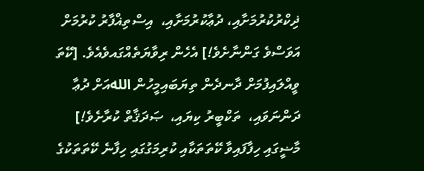ޛިކްރުކުރުމަށާއި، ދުޢާކުރުމަށާއި،  އިސްތިޣްފާރު ކުރުމަށް  އަވަސްވެ ގަންނާށެވެ!] އެހެން ރިވާޔަތެއްގައވެއެވެ. [ކޭތަ ވީއްލައިފުމަށް ދާނދެން ތިޔަބައިމީހުން اللهއަށް ދުޢާ ދަންނަވައި،  ތަކްބީރު ކިޔައި،  ޞަދަޤާތް ކުރާށެވެ!]
މާޟީގައި ހިފާފައިވާ ކޭތަތަކާއި ކުރިމަގުގައި ހިފާނެ ކޭތަތަކުގެ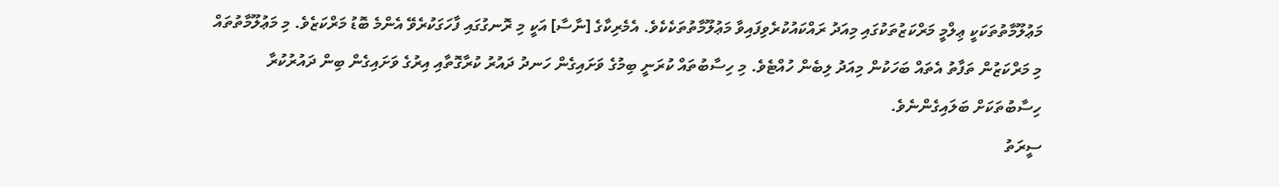މަޢުލޫމާތުތަކަކީ ޢިލްމީ މަރްކަޒުތަކުގައި މިއަދު ރައްކައުކުރެވިފައިވާ މަޢުލޫމާތުތަކެކެވެ. އެމެރިކާގެ [ނާސާ] އަކީ މި ރޮނގުގައި ފާހަގަކުރެވޭ އެންމެ ބޮޑު މަރްކަޒެވެ. މި މަޢުލޫމާތުތައް މި މަރްކަޒުން ތަފާތު އެތައް ބަހަކުން މިއަދު ލިބެން ހުއްޓެވެ. މި ހިސާބުތައް ކުރަނީ ބިމުގެ ވަށައިގެން ހަނދު ދައުރު ކުރާގޮތާއި އިރުގެ ވަށައިގެން ބިން ދައުރުކުރާ ހިސާބުތަކަށް ބަލައިގެންނެވެ.
ސީރަތު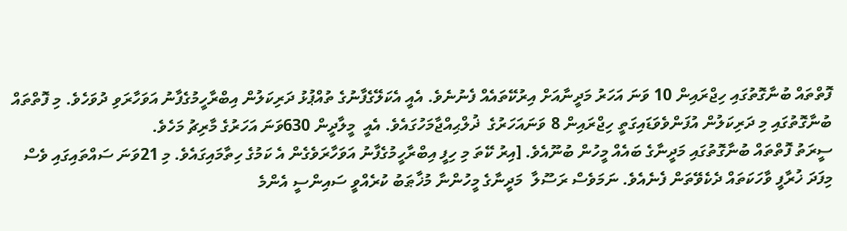ފޮތްތައް ބުނާގޮތުގައި ހިޖްރައިން 10 ވަނަ އަހަރު މަދީނާއަށް އިރުކޭތައެއް ފެނުނެވެ. އެއީ އެކަލޭގެފާނުގެ ތުއްޕުޅު ދަރިކަލުން އިބްރާހީމުގެފާނު އަވަހާރަވި ދުވަހެވެ. މި ފޮތްތައް ބުނާގޮތުގައި މި ދަރިކަލުން އުފަންވެވަޑައިގަތީ ހިޖްރައިން 8 ވަނައަހަރުގެ  ޛުލްޙިއްޖާމަހުގައެވެ. އެއީ  މީލާދީން 630ވަނަ އަހަރުގެ މާރިޗު މަހެވެ.
ސީރަތު ފޮތްތައް ބުނާގޮތުގައި މަދީނާގެ ބައެއް މީހުން ބުނޫއެވެ. [އިރު ކޭތަ މި ހިފީ އިބްރާހީމުގެފާނު އަވަހާރަވެގެން އެ ކަމުގެ ހިތާމައިގައެވެ. މި 21ވަނަ ސައްތައިގައި ވެސް މިފަދަ ޚުރާފީ ވާހަކަތައް ދެކެވޭތަން ފެނެއެވެ. ނަމަވެސް ރަސޫލާ  މަދީނާގެ މީހުންނާ މުޚާޠަބު ކުރެއްވީ ސައިންސީ އެންމެ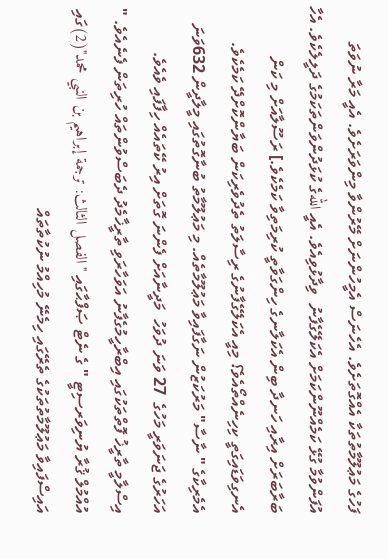ފަހުގެ މަޢުލޫމާތުތަކާ އެއްގޮތަށެވެ. އެހެނަސް އެމީހުންނަށް މޭރުންވާ މިންވަރަށެވެ. އެއީ މަރާ ނުވަތަ އުފަންވުމާ ގުޅޭ ކަމެއްނޫންކަމަށް އެކަލޭގެފާނު  ވިދާޅުވިއެވެ. އެއީ اللهގެ ކުޅަދުންވަންތަކަމުގެ ދަލީލެކެވެ. އެހާ ބަރާބަރަށް އިރާއި ހަނދާ ބިން އެކަލާނގެ ހިންގަވާތީ ކުރިމަތިވާ ކަމެކެވެ.] ރަސޫލާއަށް މި ކަން އެނގިވަޑައިގަތީ ކިހިނެއްތޯއެވެ؟ މިއީ އެކަލޭގެފާނުގެ ރިސާލަތު ތެދުވެރިކަން ބަޔާންކޮށްދޭ ކަމެކެވެ.
އެމެރިކާގެ " ނާސާ" މަރުކަޒުން ނަގާފައިވާ މަޢުލޫމާތެއް. މި މަޢުލޫމާތު ބުނާގޮތުގައި މީލާދީން 632ވަނަ އަހަރުގެ ޖަނަވަރީ މަހުގެ  27 ވަނަ ދުވަހު  މަދީނާއަށް ފެންނަ ގޮތަށް އިރު ކޭތައެއް ހިފާފައި ވެއެވެ.
އިސްލާމީ ތާރީޚު ފޮތްތަކުގައި އިބްރާހީމުގެފާނު އަވަހާރަވި ތާރީޚާމެދު ދެބަސްވުންތައް ހުރިތަން ފެނެއެވެ. " އުއްމުލް ޤުރާ ޔުނިވަރސިޓީ " ގެ ނެޓް ޞަފްޙާގައި "الفصل الثالث: ترجمة إبراهيم بن النبي محمد"(2)ގައި އައިސްފައިވާ މަޢުލޫމާތުތަކުގެ ތެރޭގައި ހިމެނޭ މުހިއްމު ނުކުތާތައް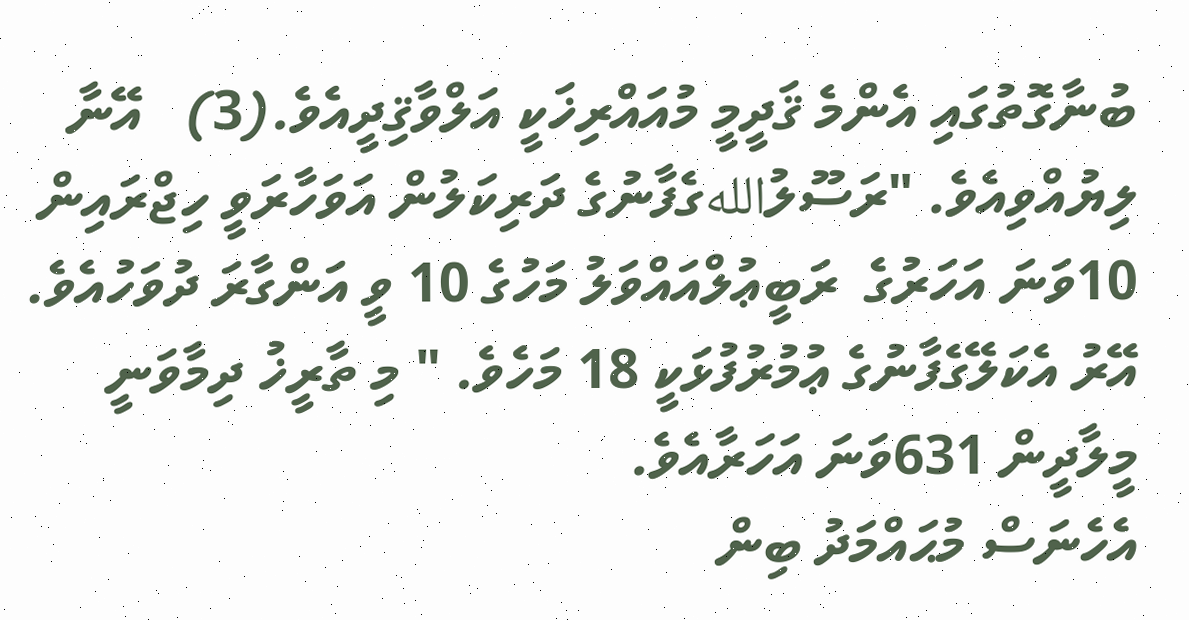ބުނާގޮތުގައި އެންމެ ޤަދީމީ މުއައްރިޚަކީ އަލްވާޤިދީއެވެ.(3)   އޭނާ ލިޔުއްވިއެވެ. "ރަސޫލުاللهގެފާނުގެ ދަރިކަލުން އަވަހާރަވީ ހިޖްރައިން 10ވަނަ އަހަރުގެ  ރަބީޢުލްއައްވަލު މަހުގެ 10 ވީ އަންގާރަ ދުވަހުއެވެ. އޭރު އެކަލޭގެފާނުގެ ޢުމުރުފުޅަކީ 18 މަހެވެ. " މި ތާރީޚު ދިމާވަނީ މީލާދީން 631ވަނަ އަހަރާއެވެ.
އެހެނަސް މުޙައްމަދު ބިން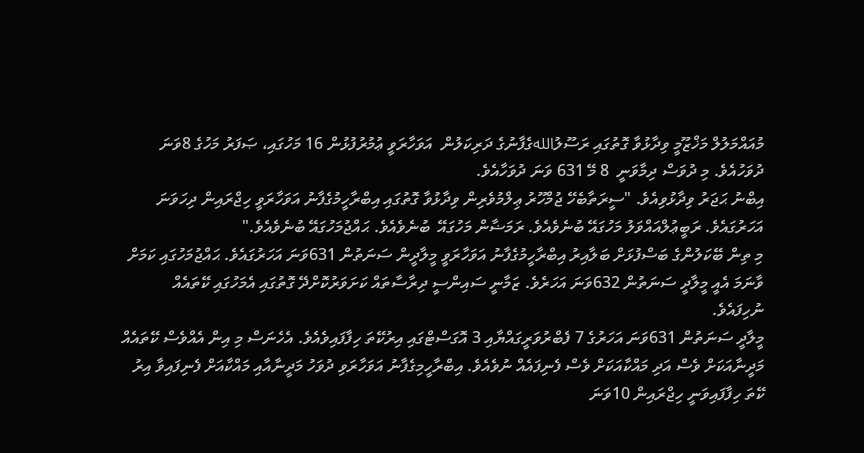މުއައްމަލުލް މަޚްޒޫމީ ވިދާޅުވާ ގޮތުގައި ރަސޫލުاللهގެފާނުގެ ދަރިކަލުން  އަވަހާރަވީ ޢުމުރުފުޅުން 16 މަހުގައި، ޞަފަރު މަހުގެ 8ވަނަ ދުވަހުއެވެ. މި ދުވަސް ދިމާވަނީ  8 މޭ 631 ވަނަ ދުވަހާއެވެ.
އިބްނު ޙަޖަރު ވިދާޅުވިއެވެ. "ސީރަތާބެހޭ ޖުމްހޫރު ޢިލްމުވެރިން ވިދާޅުވާ ގޮތުގައި އިބްރާހީމުގެފާނު އަވަހާރަވީ ހިޖްރައިން ދިހަވަނަ އަހަރުގައެވެ. ރަބީޢުލްއައްވަލު މަހުގައޭ ބުނެވެއެވެ. ރަމަޟާން މަހުގައޭ  ބުނެވެއެވެ. ޙައްޖުމަހުގައޭ ބުނެވެއެވެ."
މި ތިން ބޭކަލުންގެ ބަސްފުޅަށް ބަލާއިރު އިބްރާހީމުގެފާނު އަވަހާރަވީ މީލާދީން ސަނަތުން 631ވަނަ އަހަރުގައެވެ. ޙައްޖުމަހުގައި ކަމަށް ވާނަމަ އެއީ މީލާދީ ސަނަތުން 632ވަނަ އަހަރެވެ. ޒަމާނީ ސައިންސީ ދިރާސާތައް ކަށަވަރުކޮށްދޭ ގޮތުގައި އެމަހުގައި ކޭތައެއް ނުހިފައެވެ.
މީލާދީ ސަނަތުން 631ވަނަ އަހަރުގެ 7 ފެބްރުވަރީގައްޔާއި 3 އޮގަސްޓްގައި އިރުކޭތަ ހިފާފައިވެއެވެ. އެހެނަސް މި އިން އެއްވެސް ކޭތައެއް މަދީނާއަކަށް ވެސް އަދި މައްކާއަކަށް ވެސް ފެނިފައެއް ނުވެއެވެ. އިބްރާހީމިގެފާނު އަވަހާރަވި ދުވަހު މަދީނާއާއި މައްކާއަށް ފެނިފައިވާ އިރު ކޭތަ ހިފާފައިވަނީ ހިޖްރައިން 10ވަނަ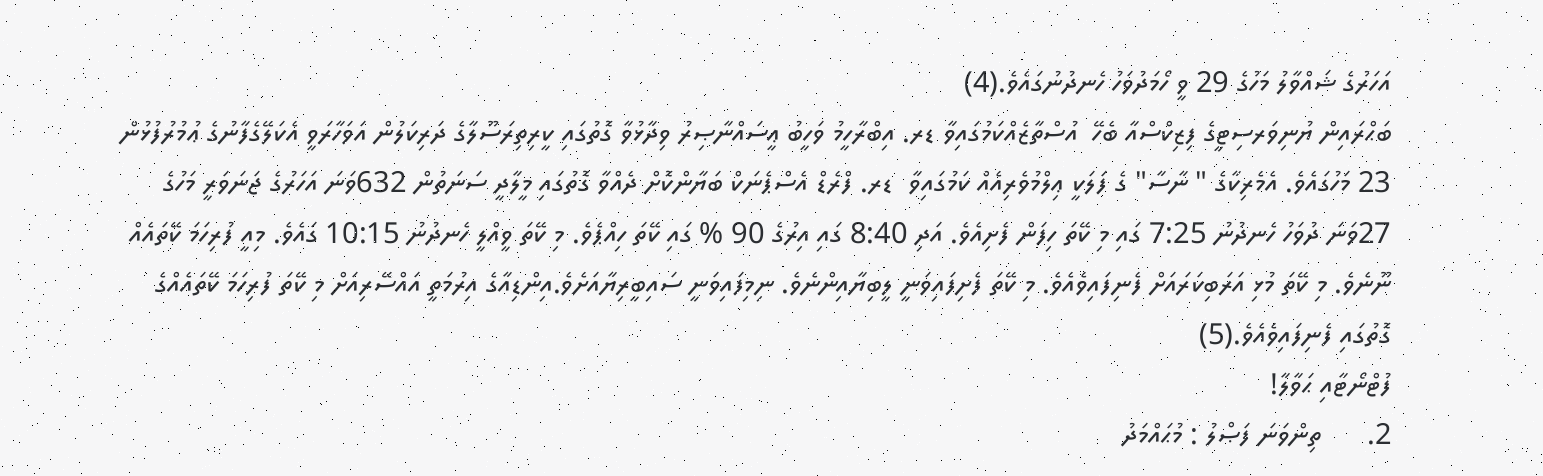އަހަރުގެ ޝައްވާލު މަހުގެ 29 ވީ ހޯމަދުވަހު ހެނދުނުގައެވެ.(4)
ބަޙްރައިން ޔުނިވަރސިޓީގެ ފިޒިކްސްއާ ބެހޭ  އުސްތާޒެއްކަމުގައިވާ ޑރ. އިބްރާހީމު ވަހީބު ޢީސައްނާޞިރު ވިދާޅުވާ ގޮތުގައި ކީރިތިރަސޫލާގެ ދަރިކަލުން އަވަހާރަވީ އެކަލޭގެފާނުގެ ޢުމުރުފުޅުން 23 މަހުގައެވެ. އެމެރިކާގެ " ނާސާ" ގެ ފަލަކީ ޢިލްމުވެރިއެއް ކަމުގައިވާ  ޑރ. ފްރެޑް އެސްޕެނަކް ބަޔާންކޮށް ދެއްވާ ގޮތުގައި މީލާދީ ސަނަތުން 632ވަނަ އަހަރުގެ ޖަނަވަރީ މަހުގެ 27ވަނަ ދުވަހު ހެނދުނު 7:25 ގައި މި ކޭތަ ހިފަން ފެށިއެވެ. އަދި 8:40 ގައި އިރުގެ 90 % ގައި ކޭތަ ހިއްޕެވެ. މި ކޭތަ ވީއްލީ ހެނދުނު 10:15 ގައެވެ. މިއީ ފުރިހަމަ ކޭތައެއް ނޫނެވެ. މި ކޭތަ މުޅި އަރަބިކަރައަށް ފެނިފައިވެއެވެ. މި ކޭތަ ފެށިފައިވަނީ ލީބިޔާއިންނެވެ. ނިމިފައިވަނީ ސައިބީރިޔާއަށެވެ.އިންޑިއާގެ އިރުމަތީ އައްސޭރިއަށް މި ކޭތަ ފުރިހަމަ ކޭތައެއްގެ ގޮތުގައި ފެނިފައިވެއެވެ.(5)
ފުޓްނޯޓާއި ޙަވާލާ!
2.      ތިންވަނަ ފަޞްލު : މުޙައްމަދު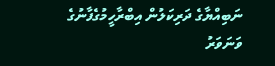ނަބިއްޔާގެ ދަރިކަލުން އިބްރާހީމުގެފާނުގެ ވަނަވަރު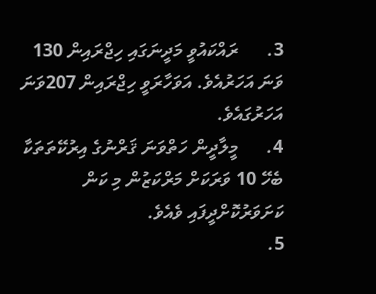3.      ރައްކައުވީ މަދީނަގައި ހިޖްރައިން 130 ވަނަ އަހަރުއެވެ. އަވަހާރަވީ ހިޖްރައިން 207ވަނަ އަހަރުގައެވެ.
4.      މީލާދީން ހަތްވަނަ ޤަރްނުގެ އިރުކޭތަތަކާ ބެހޭ 10 ވަރަކަށް މަރްކަޒުން މި ކަން ކަށަވަރުކޮށްދީފައި ވެއެވެ.
5.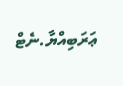ޢަރަބިއްޔާ.ނެޓް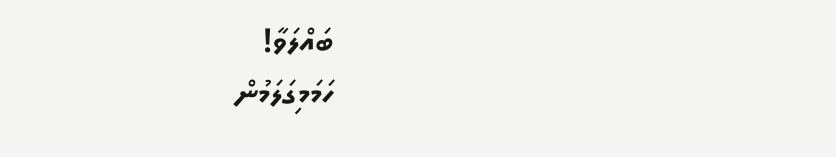ބައްލަވާ!
ހަމަމިގަލަމުން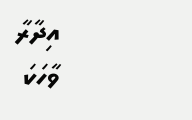އިދާރާ
ވާހަކަ